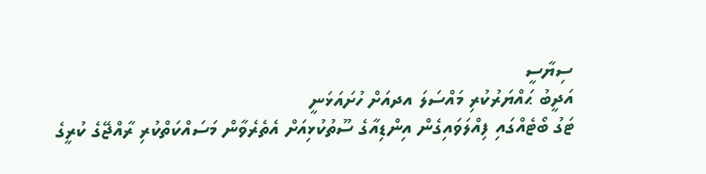ސިޔާސީ
އަދީބު ޙައްޔަރުކުރި މައްސަލަ އދއަށް ހުށައަޅަނީ
ޓަގު ބޯޓެއްގައި ފިއްލަވައިގެން އިންޑިއާގެ ސޫތުކުޅިއަށް އެތެރެވާން މަސައްކަތްކުރި ރާއްޖޭގެ ކުރީގެ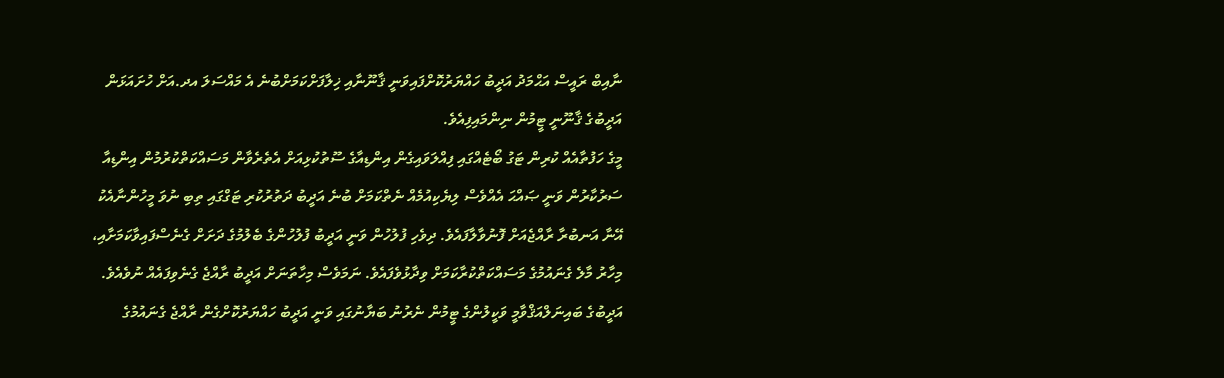ނާއިބް ރައީސް އަޙްމަދު އަދީބު ހައްޔަރުކޮށްފައިވަނީ ޤާނޫނާއި ޚިލާފަށްކަމަށްބުނެ އެ މައްސަލަ އދ.އަށް ހުށައަޅަން އަދީބުގެ ޤާނޫނީ ޓީމުން ނިންމައިފިއެވެ.
މީގެ ހަފުތާއެއް ކުރިން ޓަގު ބޯޓެއްގައި ފިއްލަވައިގެން އިންޑިއާގެ ސޫތުކުޅިއަށް އެތެރެވާން މަސައްކަތްކުރުމުން އިންޑިއާ ސަރުކާރުން ވަނީ ޞައްޙަ އެއްވެސް ލިޔެކިއުމެއް ނެތްކަމަށް ބުނެ އަދީބު ދަތުރުކުރި ޓަގްގައި ތިބި ނުވަ މީހުންނާއެކު އޭނާ އަނބުރާ ރާއްޖެއަށް ފޮނުވާލާފައެވެ. ދިވެހި ފުލުހުން ވަނީ އަދީބު ފުލުހުންގެ ބެލުމުގެ ދަށަށް ގެނެސްފައިވާކަމަށާއި، މިހާރު މާލެ ގެނައުމުގެ މަސައްކަތްކުރާކަމަށް ވިދާޅުވެފައެވެ. ނަމަވެސް މިހާތަނަށް އަދީބު ރާއްޖެ ގެނެވިފައެއް ނުވެއެވެ.
އަދީބުގެ ބައިނަލްއަޤްވާމީ ވަކީލުންގެ ޓީމުން ނެރުނު ބަޔާނުގައި ވަނީ އަދީބު ހައްޔަރުކޮށްގެން ރާއްޖެ ގެނައުމުގެ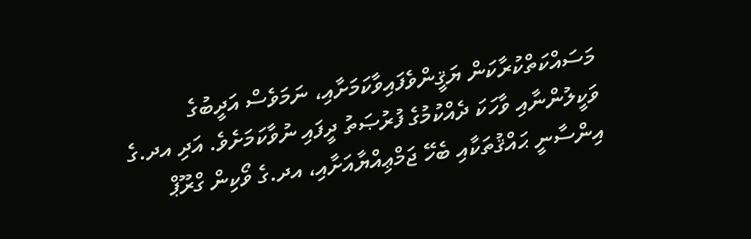މަސައްކަތްކުރާކަން ޔަޤީންވެފައިވާކަމަށާއި، ނަމަވެސް އަދީބުގެ ވަކީލުންނާއި ވާހަކަ ދެއްކުމުގެ ފުރުޞަތު ދީފައި ނުވާކަމަށެވެ. އަދި އދ.ގެ އިންސާނީ ޙައްޤުތަކާއި ބެހޭ ޖަމްޢިއްޔާއަށާއި، އދ.ގެ ވޯކިން ގްރޫޕް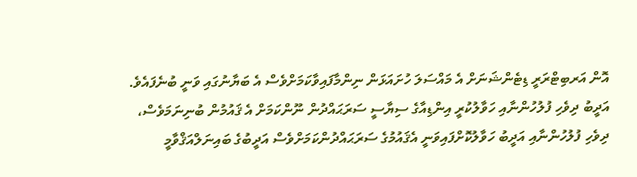އޮން އަރބިޓްރަރީ ޑިޓެންޝަނަށް އެ މައްސަލަ ހުށައަޅަން ނިންމާފައިވާކަމަށްވެސް އެ ބަޔާނުގައި ވަނީ ބުނެފައެވެ.
އަދީބު ދިވެހި ފުލުހުންނާއި ހަވާލުކުރީ އިންޑިއާގެ ސިޔާސީ ސަރަޙައްދުން ނޫންކަމަށް އެ ޤައުމުން ބުނިނަމަވެސް، ދިވެހި ފުލުހުންނާއި އަދީބު ހަވާލުކޮށްފައިވަނީ އެޤައުމުގެ ސަރަޙައްދުންކަމަށްވެސް އަދީބުގެ ބައިނަލްއަޤްވާމީ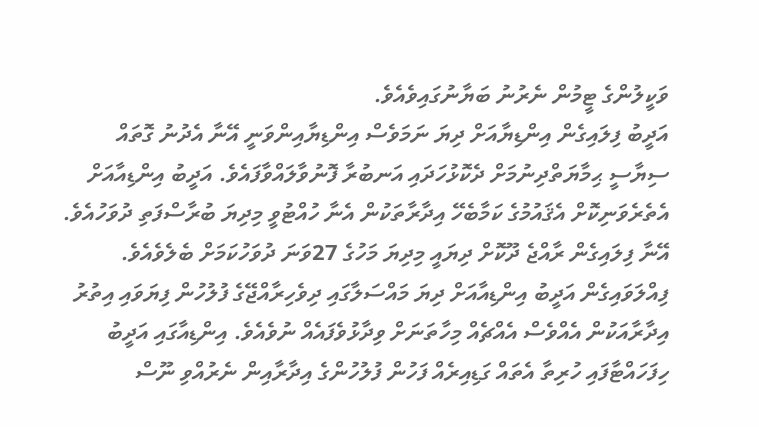ވަކީލުންގެ ޓީމުން ނެރުނު ބަޔާނުގައިވެއެވެ.
އަދީބު ފިލައިގެން އިންޑިޔާއަށް ދިޔަ ނަމަވެސް އިންޑިޔާއިންވަނީ އޭނާ އެދުނު ގޮތައް ސިޔާސީ ޙިމާޔަތްދިނުމަށް ދެކޮޅުހަދައި އަނބުރާ ފޮނުވާލައްވާފައެވެ. އަދީބު އިންޑިއާއަށް އެތެރެވަނިކޮށް އެޤައުމުގެ ކަމާބެހޭ އިދާރާތަކުން އެނާ ހުއްޓުވީ މިދިޔަ ބުރާސްފަތި ދުވަހުއެވެ. އޭނާ ފިލައިގެން ރާއްޖެ ދޫކޮށް ދިޔައީ މިދިޔަ މަހުގެ 27ވަނަ ދުވަހުކަމަށް ބެލެވެއެވެ.
ފިއްލަވައިގެން އަދީބު އިންޑިއާއަށް ދިޔަ މައްސަލާގައި ދިވެހިރާއްޖޭގެ ފުލުހުން ފިޔަވައި އިތުރު އިދާރާއަކުން އެއްވެސް އެއްޗެއް މިހާތަނަށް ވިދާޅުވެފައެއް ނުވެއެވެ. އިންޑިއާގައި އަދީބު ހިފަހައްޓާފައި ހުރިތާ އެތައް ގަޑިއިރެއް ފަހުން ފުލުހުންގެ އިދާރާއިން ނެރުއްވި ނޫސް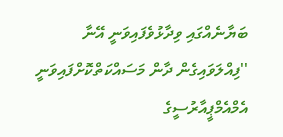ބަޔާނެއްގައި ވިދާޅުވެފައިވަނީ އޭނާ ''ފިއްލަވައިގެން ދާން މަސައްކަތްކޮށްފައިވަނީ އެމްއެމްޕީއާރުސީގެ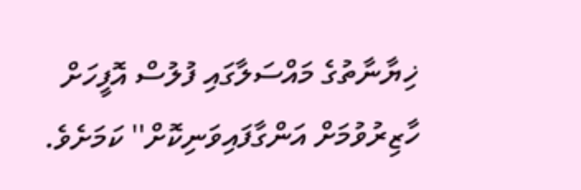ޚިޔާނާތުގެ މައްސަލާގައި ފުލުސް އޮފީހަށް ހާޒިރުވުމަށް އަންގާފައިވަނިކޮށް'' ކަމަށެވެ.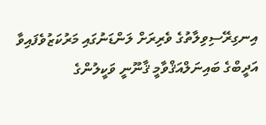އިނގިރޭސިވިލާތުގެ ވެރިރަށް ލަންޑަނުގައި މަރުކަޒުވެފައިވާ އަދީބްގެ ބައިނަލްއަޤްވާމީ ޤާނޫނީ ވަކީލުންގެ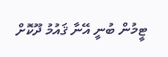ޓީމުން ބުނީ އޭނާ ޤައުމު ދޫކޮށް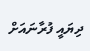ދިޔައީ ފުރާނައަށް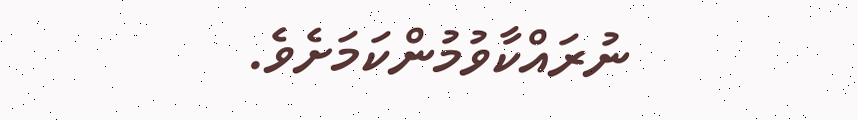ނުރައްކާވުމުންކަމަށެވެ.